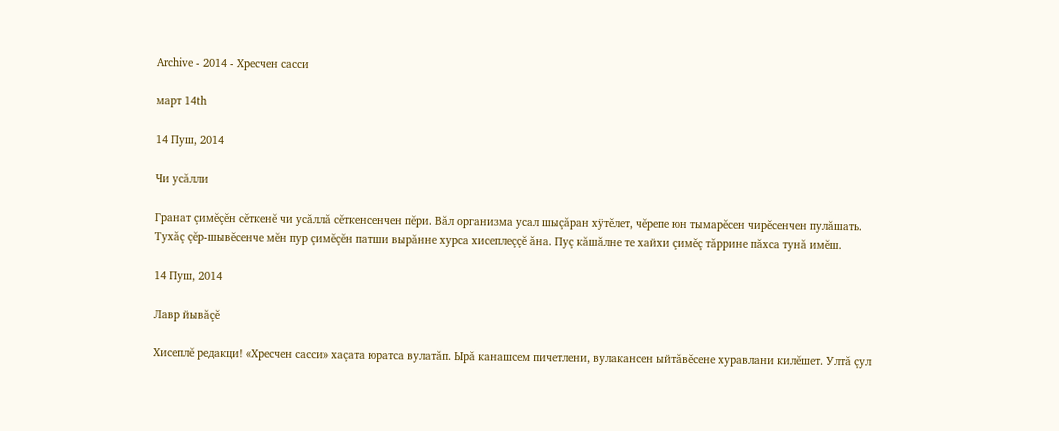Archive - 2014 - Хресчен сасси

март 14th

14 Пуш, 2014

Чи усăлли

Гранат çимĕçĕн сĕткенĕ чи усăллă сĕткенсенчен пĕри. Вăл организма усал шыçăран хÿтĕлет, чĕрепе юн тымарĕсен чирĕсенчен пулăшать. Тухăç çĕр-шывĕсенче мĕн пур çимĕçĕн патши вырăнне хурса хисеплеççĕ ăна. Пуç кăшăлне те хайхи çимĕç тăррине пăхса тунă имĕш.

14 Пуш, 2014

Лавр йывăçĕ

Хисеплĕ редакци! «Хресчен сасси» хаçата юратса вулатăп. Ырă канашсем пичетлени, вулакансен ыйтăвĕсене хуравлани килĕшет. Ултă çул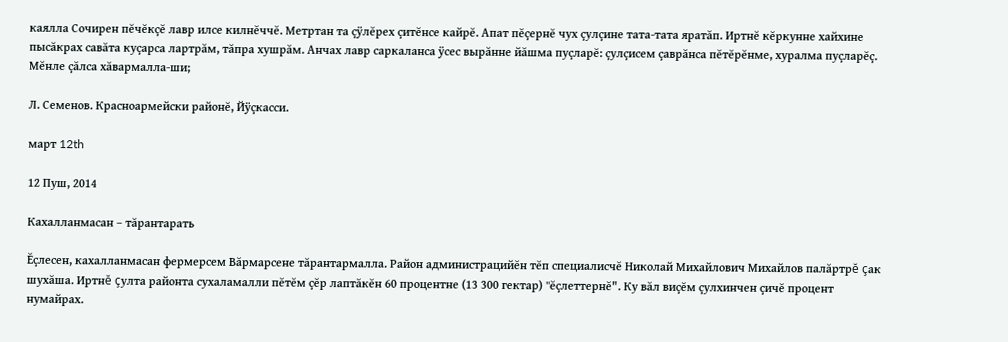каялла Сочирен пĕчĕкçĕ лавр илсе килнĕччĕ. Метртан та çÿлĕрех çитĕнсе кайрĕ. Апат пĕçернĕ чух çулçине тата-тата яратăп. Иртнĕ кĕркунне хайхине пысăкрах савăта куçарса лартрăм, тăпра хушрăм. Анчах лавр саркаланса ÿсес вырăнне йăшма пуçларĕ: çулçисем çаврăнса пĕтĕрĕнме, хуралма пуçларĕç. Мĕнле çăлса хăвармалла-ши;

Л. Семенов. Красноармейски районĕ, Йÿçкасси.

март 12th

12 Пуш, 2014

Кахалланмасан – тăрантарать

Ĕçлесен, кахалланмасан фермерсем Вăрмарсене тăрантармалла. Район администрацийĕн тĕп специалисчĕ Николай Михайлович Михайлов палăртрĕ çак шухăша. Иртнĕ çулта районта сухаламалли пĕтĕм çĕр лаптăкĕн 60 процентне (13 300 гектар) "ĕçлеттернĕ". Ку вăл виçĕм çулхинчен çичĕ процент нумайрах.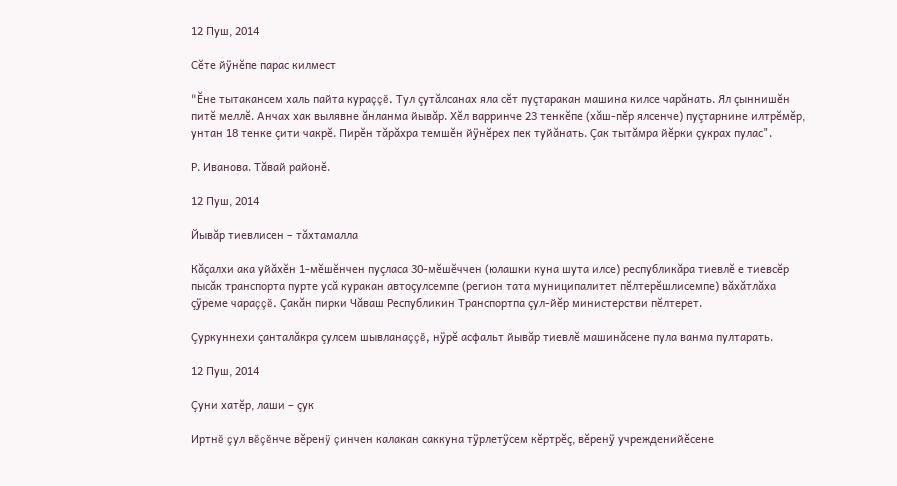12 Пуш, 2014

Сĕте йÿнĕпе парас килмест

"Ĕне тытакансем халь пайта кураççĕ. Тул çутăлсанах яла сĕт пуçтаракан машина килсе чарăнать. Ял çыннишĕн питĕ меллĕ. Анчах хак вылявне ăнланма йывăр. Хĕл варринче 23 тенкĕпе (хăш-пĕр ялсенче) пуçтарнине илтрĕмĕр, унтан 18 тенке çити чакрĕ. Пирĕн тăрăхра темшĕн йÿнĕрех пек туйăнать. Çак тытăмра йĕрки çукрах пулас".

Р. Иванова. Тăвай районĕ.

12 Пуш, 2014

Йывăр тиевлисен – тăхтамалла

Кăçалхи ака уйăхĕн 1-мĕшĕнчен пуçласа 30-мĕшĕччен (юлашки куна шута илсе) республикăра тиевлĕ е тиевсĕр пысăк транспорта пурте усă куракан автоçулсемпе (регион тата муниципалитет пĕлтерĕшлисемпе) вăхăтлăха çÿреме чараççĕ. Çакăн пирки Чăваш Республикин Транспортпа çул-йĕр министерстви пĕлтерет.

Çуркуннехи çанталăкра çулсем шывланаççĕ, нÿрĕ асфальт йывăр тиевлĕ машинăсене пула ванма пултарать.

12 Пуш, 2014

Çуни хатĕр, лаши – çук

Иртнĕ çул вĕçĕнче вĕренÿ çинчен калакан саккуна тÿрлетÿсем кĕртрĕç, вĕренÿ учрежденийĕсене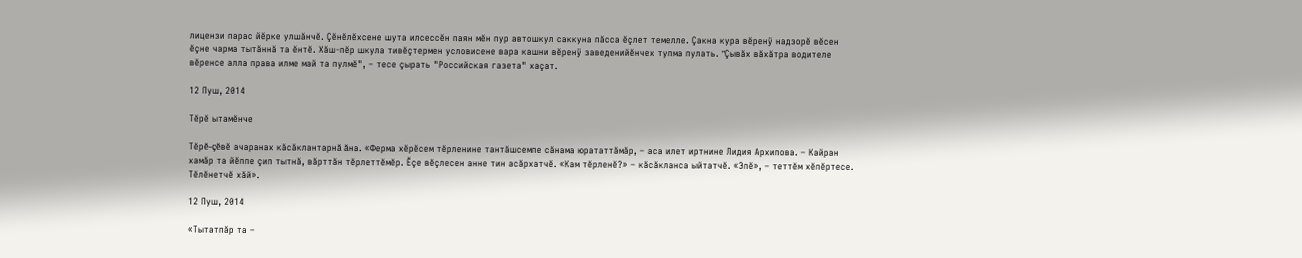лицензи парас йĕрке улшăнчĕ. Çĕнĕлĕхсене шута илсессĕн паян мĕн пур автошкул саккуна пăсса ĕçлет темелле. Çакна кура вĕренÿ надзорĕ вĕсен ĕçне чарма тытăннă та ĕнтĕ. Хăш-пĕр шкула тивĕçтермен условисене вара кашни вĕренÿ заведенийĕнчех тупма пулать. "Çывăх вăхăтра водителе вĕренсе алла права илме май та пулмĕ", – тесе çырать "Российская газета" хаçат.

12 Пуш, 2014

Тĕрĕ ытамĕнче

Тĕрĕ-çĕвĕ ачаранах кăсăклантарнă ăна. «Ферма хĕрĕсем тĕрленине тантăшсемпе сăнама юрататтăмăр, – аса илет иртнине Лидия Архипова. – Кайран хамăр та йĕппе çип тытнă, вăрттăн тĕрлеттĕмĕр. Ĕçе вĕçлесен анне тин асăрхатчĕ. «Кам тĕрленĕ?» – кăсăкланса ыйтатчĕ. «Эпĕ», – теттĕм хĕпĕртесе. Тĕлĕнетчĕ хăй».

12 Пуш, 2014

«Тытатпăр та –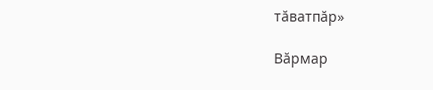тăватпăр»

Вăрмар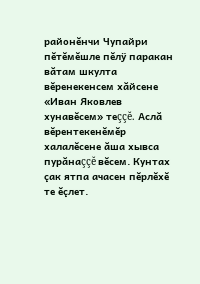районĕнчи Чупайри пĕтĕмĕшле пĕлÿ паракан вăтам шкулта вĕренекенсем хăйсене «Иван Яковлев хунавĕсем» теççĕ. Аслă вĕрентекенĕмĕр халалĕсене ăша хывса пурăнаççĕ вĕсем. Кунтах çак ятпа ачасен пĕрлĕхĕ те ĕçлет.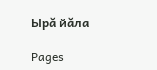Ырă йăла

Pages